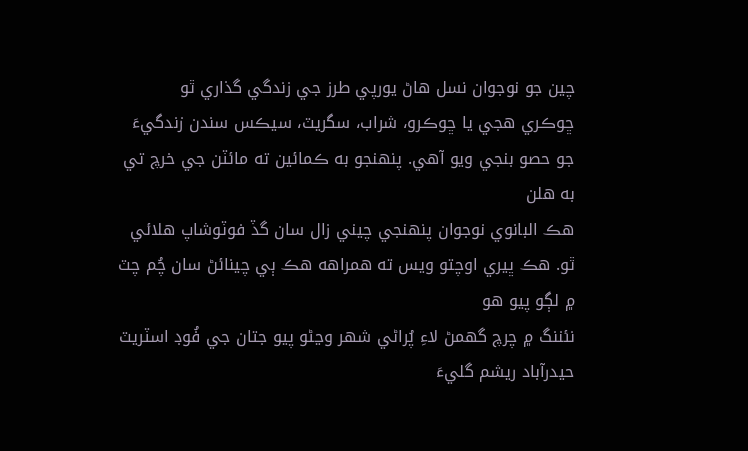چين جو نوجوان نسل هاڻ يورپي طرز جي زندگي گذاري ٿو
ڇوڪري ھجي يا ڇوڪرو، شراب، سگريٽ، سيڪس سندن زندگيءَ جو حصو بنجي ويو آهي. پنھنجو به ڪمائين ته مائٽن جي خرچ تي به هلن
ھڪ البانوي نوجوان پنھنجي چيني زال سان گڏ فوٽوشاپ ھلائي ٿو. هڪ ڀيري اوچتو ويس ته همراهه هڪ ٻي چينائڻ سان چُم چٽ ۾ لڳو پيو هو
نئننگ ۾ چرچ گھمڻ لاءِ پُراڻي شھر وڃڻو پيو جتان جي فُوڊ اسٽريٽ حيدرآباد ريشم گليءَ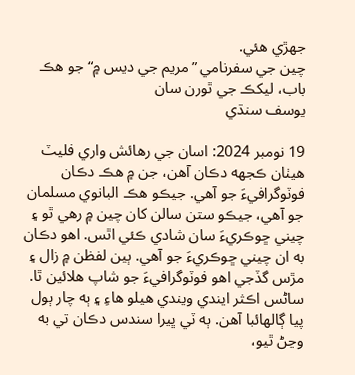جھڙي ھئي.
چين جي سفرنامي ”مريم جي ديس ۾“ جو ھڪ باب، ليکڪ جي ٿورن سان
يوسف سنڌي

19 نومبر 2024: اسان جي رهائش واري فليٽ هيٺان ڪجهه دڪان آهن، جن ۾ هڪ دڪان فوٽوگرافيءَ جو آهي. جيڪو هڪ البانوي مسلمان جو آهي، جيڪو ستن سالن کان چين ۾ رهي ٿو ۽ چيني ڇوڪريءَ سان شادي ڪئي اٿس. اهو دڪان به ان چيني ڇوڪريءَ جو آهي. ٻين لفظن ۾ زال ۽ مڙس گڏجي اهو فوٽوگرافيءَ جو شاپ هلائين ٿا. ساڻس اڪثر ايندي ويندي هيلو هاءِ ۽ ٻه چار ٻول پيا ڳالهائبا آهن. ٻه ٽي ڀيرا سندس دڪان تي به وڃڻ ٿيو،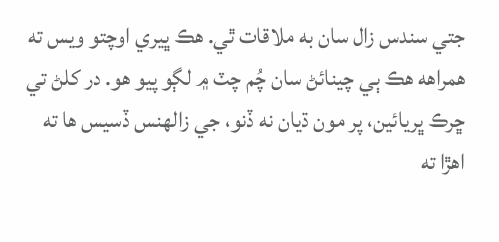جتي سندس زال سان به ملاقات ٿي. هڪ ڀيري اوچتو ويس ته همراهه هڪ ٻي چينائڻ سان چُم چٽ ۾ لڳو پيو هو. در کلڻ تي ڇرڪ ڀريائين، پر مون ڌيان نه ڏنو، جي زالهنس ڏسيس ها ته اهڙا ته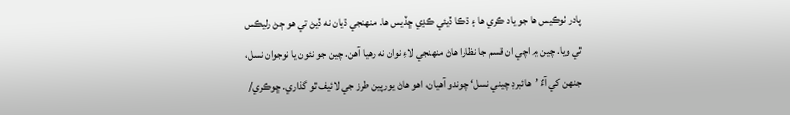پادر ٺوڪيس ها جو ياد ڪري ها ۽ ڌڪا ڏيئي ڪڍي ڇڏيس ها. منھنجي ڌيان نه ڏيڻ تي هو ڄڻ رليڪس ٿي ويا. چين ۾ اچي ان قسم جا نظارا هاڻ منھنجي لاءِ نوان نه رهيا آهن. چين جو نئون يا نوجوان نسل، جنھن کي آءٌ ’هائبرڊ چيني نسل‘ چوندو آهيان، اهو هاڻ يورپين طرز جي لائيف ٿو گذاري. ڇوڪري/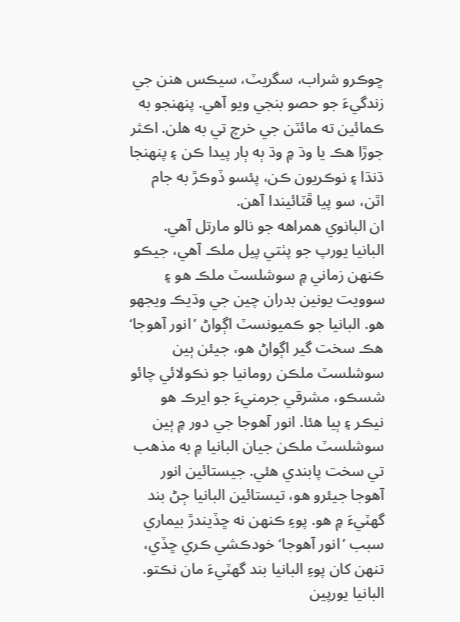ڇوڪرو شراب، سگريٽ، سيڪس هنن جي زندگيءَ جو حصو بنجي ويو آهي. پنھنجو به ڪمائين ته مائٽن جي خرچ تي به هلن. اڪثر جوڙا هڪ يا وڌ ۾ وڌ ٻه ٻار پيدا ڪن ۽ پنھنجا ڌنڌا ۽ نوڪريون ڪن، پئسو ڏوڪڙ به جام اٿن، سو پيا ڦٽائيندا آهن.
ان البانوي همراهه جو نالو مارتل آهي. البانيا يورپ جو پٺتي پيل ملڪ آهي، جيڪو ڪنھن زماني ۾ سوشلسٽ ملڪ هو ۽ سوويت يونين بدران چين جي وڌيڪ ويجهو هو. البانيا جو ڪميونسٽ اڳواڻ ’انور آهوجا‘ هڪ سخت گير اڳواڻ هو، جيئن ٻين سوشلسٽ ملڪن رومانيا جو نڪولائي چائو شسڪو، مشرقي جرمنيءَ جو ايرڪ هو نيڪر ۽ ٻيا هئا. انور آهوجا جي دور ۾ ٻين سوشلسٽ ملڪن جيان البانيا ۾ به مذهب تي سخت پابندي هئي. جيستائين انور آهوجا جيئرو هو، تيستائين البانيا ڄڻ بند گهٽيءَ ۾ هو. پوءِ ڪنھن نه ڇڏيندڙ بيماري سبب ’انور آهوجا‘ خودڪشي ڪري ڇڏي، تنھن کان پوءِ البانيا بند گهٽيءَ مان نڪتو. البانيا يورپين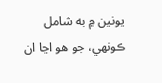يونين ۾ به شامل ڪونھي، جو هو اڃا ان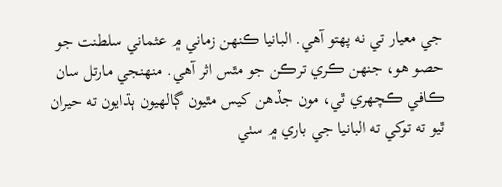جي معيار تي نه پھتو آهي. البانيا ڪنھن زماني ۾ عثماني سلطنت جو حصو هو، جنھن ڪري ترڪن جو مٿس اثر آهي. منھنجي مارتل سان ڪافي ڪچھري ٿي، مون جڏهن کيس مٿيون ڳالهيون ٻڌايون ته حيران ٿيو ته توکي ته البانيا جي باري ۾ سٺي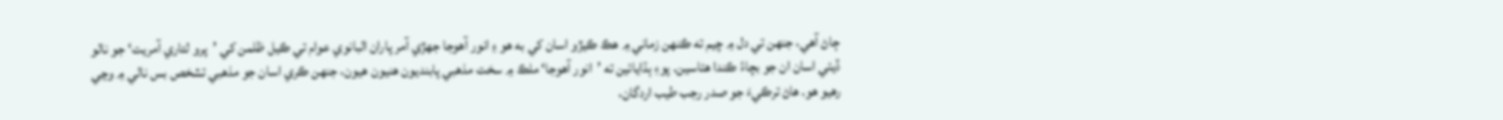ڄاڻ آهي، جنھن تي دل ۾ چيم ته ڪنھن زماني ۾ هڪ ڪيڙو اسان کي به هو ۽ انور آهوجا جھڙي آمر پاران البانوي عوام تي ڪيل ظلمن کي ’پرو لتاري آمريت‘ جو نالو ڏيئي اسان ان جو بچاءُ ڪندا هئاسين. پوءِ ٻڌايائين ته ’انور آهوجا‘ ملڪ ۾ سخت مذهبي پابنديون هنيون هيون، جنھن ڪري اسان جو مذهبي تشخص بس نالي ۾ وڃي رهيو هو. هاڻ ترڪيءَ جو صدر رجب طيب اردگان،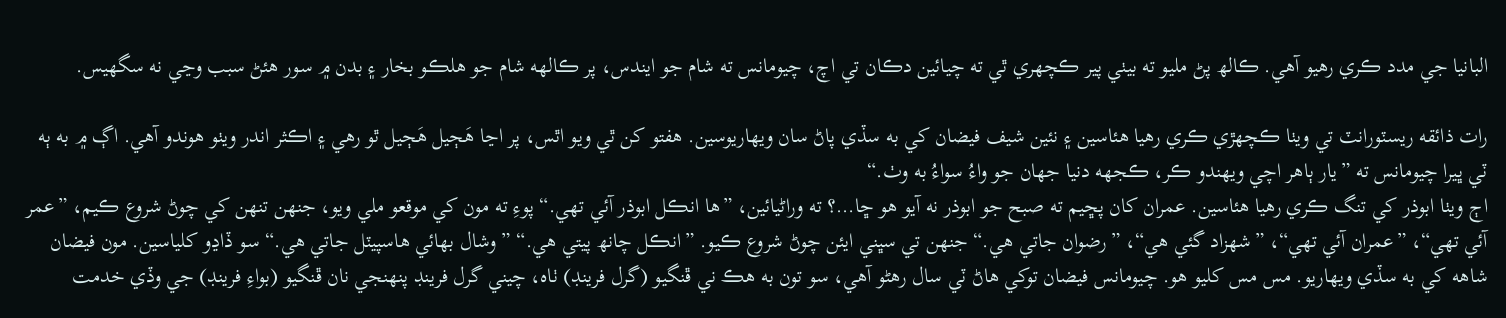البانيا جي مدد ڪري رهيو آهي. ڪالھ پڻ مليو ته بيٺي پير ڪچھري ٿي ته چيائين دڪان تي اچ، چيومانس ته شام جو ايندس، پر ڪالهه شام جو هلڪو بخار ۽ بدن ۾ سور هئڻ سبب وڃي نه سگهيس.

رات ذائقه ريسٽورانٽ تي ويٺا ڪچھڙي ڪري رهيا هئاسين ۽ نئين شيف فيضان کي به سڏي پاڻ سان ويھاريوسين. هفتو کن ٿي ويو اٿس، پر اڃا هَڄيل هَڄيل ٿو رهي ۽ اڪثر اندر ويٺو هوندو آهي. اڳ ۾ به ٻه ٽي ڀيرا چيومانس ته ”يار ٻاهر اچي ويھندو ڪر، ڪجهه دنيا جھان جو واءُ سواءُ به وٺ.“
اڄ ويٺا ابوذر کي تنگ ڪري رهيا هئاسين. عمران کان پڇيم ته صبح جو ابوذر نه آيو هو ڇا…؟ ته وراڻيائين، ”ها انڪل ابوذر آئي تھي.“ پوءِ ته مون کي موقعو ملي ويو، جنھن تنھن کي چوڻ شروع ڪيم، ”عمر آئي تھي“، ”عمران آئي تھي“، ”شهزاد گئي هي“، ”رضوان جاتي هي.“ جنھن تي سڀني ايئن چوڻ شروع ڪيو. ”انڪل چانھ پيتي هي.“ ”وشال بھائي هاسپيٽل جاتي هي.“ سو ڏاڍو کلياسين. مون فيضان شاهه کي به سڏي ويھاريو. مس مس کليو هو. چيومانس فيضان توکي هاڻ ٽي سال رهڻو آهي، سو تون به هڪ ني ڦنگيو (گرل فرينڊ) ٺاه، چيني گرل فرينڊ پنھنجي نان ڦنگيو (بواءِ فرينڊ) جي وڏي خدمت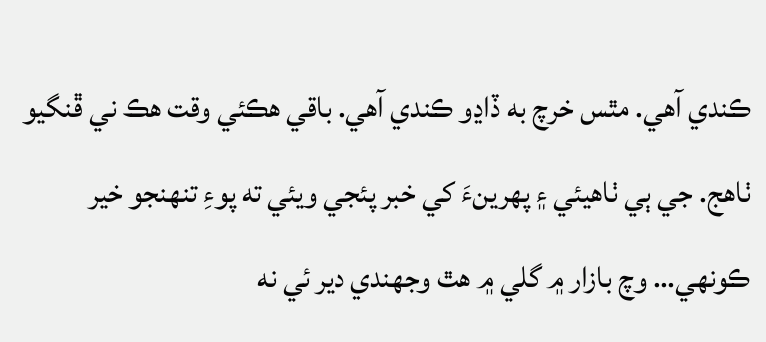ڪندي آهي. مٿس خرچ به ڏاڍو ڪندي آهي. باقي هڪئي وقت هڪ ني ڦنگيو ٺاهج. جي ٻي ٺاهيئي ۽ پھرينءَ کي خبر پئجي ويئي ته پوءِ تنھنجو خير ڪونهي… وچ بازار ۾ گلي ۾ هٿ وجھندي دير ئي نه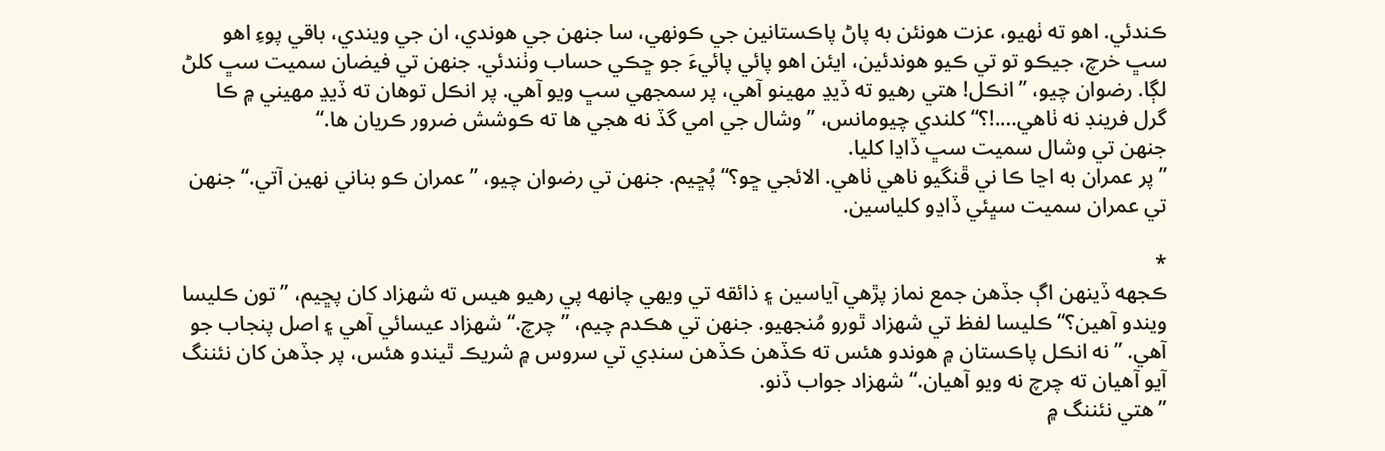ڪندئي. اهو ته ٺھيو، عزت هونئن به پاڻ پاڪستانين جي ڪونھي، سا جنھن جي هوندي، ان جي ويندي، باقي پوءِ اهو سڀ خرچ، جيڪو تو تي ڪيو هوندئين، ايئن اهو پائي پائيءَ جو ڇڪي حساب وٺندئي. جنھن تي فيضان سميت سڀ کلڻ لڳا. رضوان چيو، ”انڪل! هتي رهيو ته ڏيڍ مھينو آهي، پر سمجهي سڀ ويو آهي. پر انڪل توهان ته ڏيڍ مھيني ۾ ڪا گرل فرينڊ نه ٺاهي….!؟“ کلندي چيومانس، ”وشال جي امي گڏ نه هجي ها ته ڪوشش ضرور ڪريان ها.“
جنھن تي وشال سميت سڀ ڏاڍا کليا.
”پر عمران به اڃا ڪا ني ڦنگيو ناهي ٺاهي. الائجي ڇو؟“ پُڇيم. جنھن تي رضوان چيو، ”عمران ڪو بناني نھين آتي.“ جنھن تي عمران سميت سڀئي ڏاڍو کلياسين.

*
ڪجهه ڏينھن اڳ جڏهن جمع نماز پڙهي آياسين ۽ ذائقه تي ويھي چانھه پي رهيو هيس ته شھزاد کان پڇيم، ”تون ڪليسا ويندو آهين؟“ ڪليسا لفظ تي شھزاد ٿورو مُنجھيو. جنھن تي هڪدم چيم، ”چرچ.“ شھزاد عيسائي آهي ۽ اصل پنجاب جو آهي. ”نه انڪل پاڪستان ۾ هوندو هئس ته ڪڏهن ڪڏهن سنڊي تي سروس ۾ شريڪ ٿيندو هئس، پر جڏهن کان نئننگ آيو آهيان ته چرچ نه ويو آهيان.“ شھزاد جواب ڏنو.
”هتي نئننگ ۾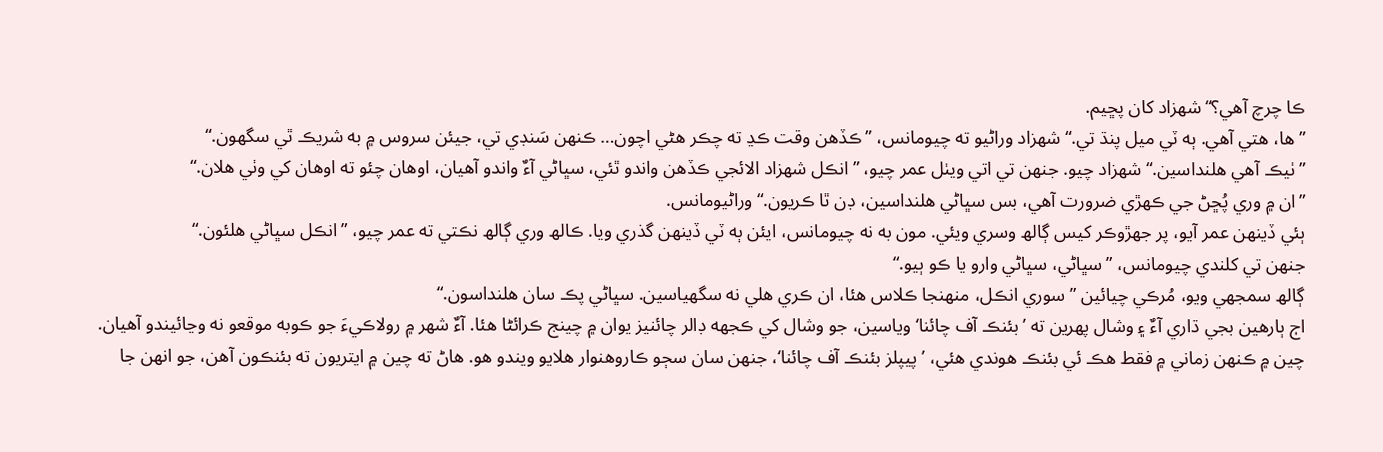ڪا چرچ آهي؟“ شھزاد کان پڇيم.
”ها، هتي آهي. ٻه ٽي ميل پنڌ تي.“ شھزاد وراڻيو ته چيومانس، ”ڪڏهن وقت ڪڍ ته چڪر هڻي اچون… ڪنھن سَنڊي تي، جيئن سروس ۾ به شريڪ ٿي سگهون.“
”ٺيڪ آهي هلنداسين.“ شھزاد چيو. جنھن تي اتي ويٺل عمر چيو، ”انڪل شھزاد الائجي ڪڏهن واندو ٿئي، سڀاڻي آءٌ واندو آهيان، اوهان چئو ته اوهان کي وٺي هلان.“
”ان ۾ وري پُڇڻ جي ڪھڙي ضرورت آهي، بس سڀاڻي هلنداسين، ڊن ٿا ڪريون.“ وراڻيومانس.
ٻئي ڏينھن عمر آيو، پر جھڙوڪر کيس ڳالھ وسري ويئي. مون به نه چيومانس، ايئن ٻه ٽي ڏينھن گذري ويا. ڪالھ وري ڳالھ نڪتي ته عمر چيو، ”انڪل سڀاڻي هلئون.“
جنھن تي کلندي چيومانس، ”سڀاڻي، سڀاڻي وارو يا ڪو ٻيو.“
ڳالھ سمجھي ويو، مُرڪي چيائين ”سوري انڪل، منھنجا ڪلاس هئا، ان ڪري هلي نه سگھياسين. سڀاڻي پڪ سان هلنداسون.“
اڄ ٻارهين بجي ڌاري آءٌ ۽ وشال پھرين ته ’بئنڪ آف چائنا‘ وياسين، جو وشال کي ڪجهه ڊالر چائنيز يوان ۾ چينج ڪرائڻا هئا. آءٌ شھر ۾ رولاڪيءَ جو ڪوبه موقعو نه وڃائيندو آهيان. چين ۾ ڪنھن زماني ۾ فقط هڪ ئي بئنڪ هوندي هئي، ’پيپلز بئنڪ آف چائنا‘، جنھن سان سڄو ڪاروهنوار هلايو ويندو هو. هاڻ ته چين ۾ ايتريون ته بئنڪون آهن، جو انهن جا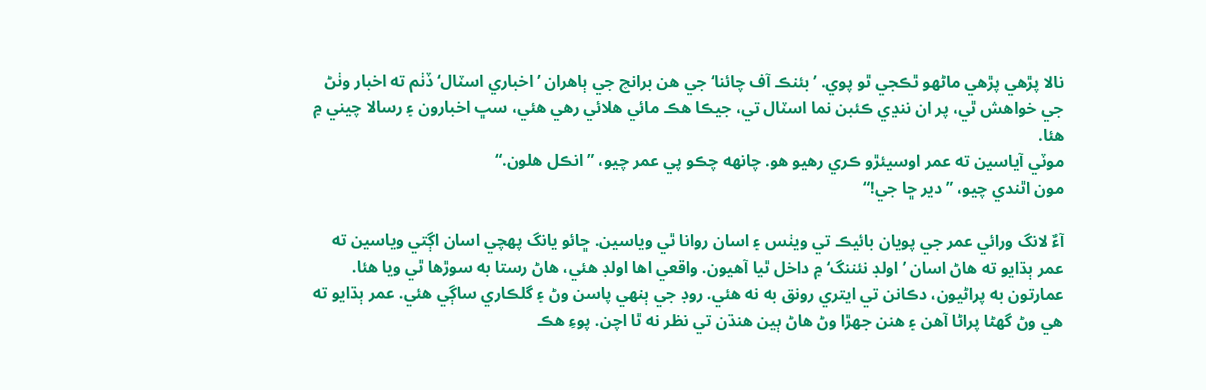نالا پڙهي پڙهي ماڻھو ٿڪجي ٿو پوي. ’بئنڪ آف چائنا‘ جي هن برانچ جي ٻاهران ’اخباري اسٽال‘ ڏٺم ته اخبار وٺڻ جي خواهش ٿي، پر ان ننڍي ڪئبن نما اسٽال تي، جيڪا هڪ مائي هلائي رهي هئي، سڀ اخبارون ۽ رسالا چيني ۾ هئا.
موٽي آياسين ته عمر اوسيئڙو ڪري رهيو هو. چانھه چڪو پي عمر چيو، ”انڪل هلون.“
مون اٿندي چيو، ”دير ڇا جي!“

آءٌ لانگ ورائي عمر جي پويان بائيڪ تي ويٺس ۽ اسان روانا ٿي وياسين. ڇائو يانگ پھچي اسان اڳتي وياسين ته عمر ٻڌايو ته هاڻ اسان ’اولڊ نئننگ‘ ۾ داخل ٿيا آهيون. واقعي اها اولڊ هئي، هاڻ رستا به سوڙها ٿي ويا هئا. عمارتون به پراڻيون، دڪانن تي ايتري رونق به نه هئي. روڊ جي ٻنهي پاسن وڻ ۽ گلڪاري ساڳي هئي. عمر ٻڌايو ته هي وڻ گهڻا پراڻا آهن ۽ هنن جھڙا وڻ هاڻ ٻين هنڌن تي نظر نه ٿا اچن. پوءِ هڪ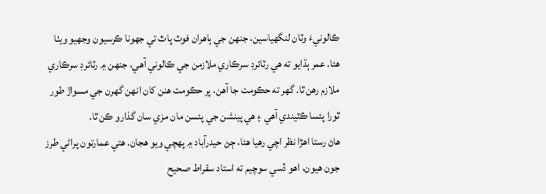ڪالونيءَ وٽان لنگهياسين، جنھن جي ٻاهران فوٽ پاٿ تي جھونا ڪرسيون وجھيو ويٺا هئا. عمر ٻڌايو ته هي رٽائرڊ سرڪاري ملازمن جي ڪالوني آهي، جنھن ۾ رٽائرڊ سرڪاري ملازم رهن ٿا. گھر ته حڪومت جا آهن، پر حڪومت هنن کان انھن گھرن جي مسواڙ طور ٿورا پئسا ڪٽيندي آهي ۽ هي پينشن جي پئسن مان مزي سان گذارو ڪن ٿا.
هاڻ رستا اهڙا نظر اچي رهيا هئا، ڄڻ حيدرآباد ۾ پھچي ويو هجان. هتي عمارتون پراڻي طرز جون هيون، اهو ڏسي سوچيم ته استاد سقراط صحيح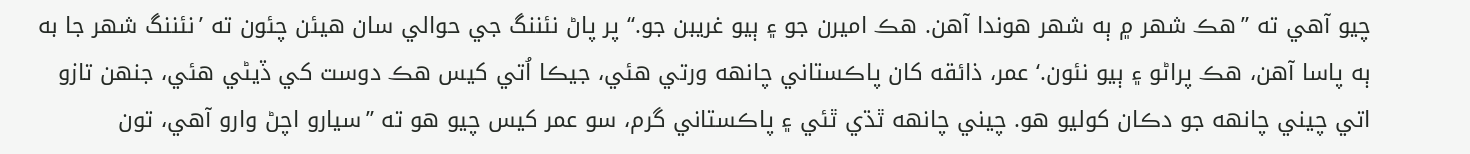چيو آهي ته ”هڪ شھر ۾ ٻه شھر هوندا آهن. هڪ اميرن جو ۽ ٻيو غريبن جو.“ پر پاڻ نئننگ جي حوالي سان هيئن چئون ته ’نئننگ شھر جا به ٻه پاسا آهن، هڪ پراڻو ۽ ٻيو نئون.‘ عمر، ذائقه کان پاڪستاني چانھه ورتي هئي، جيڪا اُتي کيس هڪ دوست کي ڏيڻي هئي، جنھن تازو اتي چيني چانھه جو دڪان کوليو هو. چيني چانھه ٿڌي ٿئي ۽ پاڪستاني گرم، سو عمر کيس چيو هو ته ”سيارو اچڻ وارو آهي، تون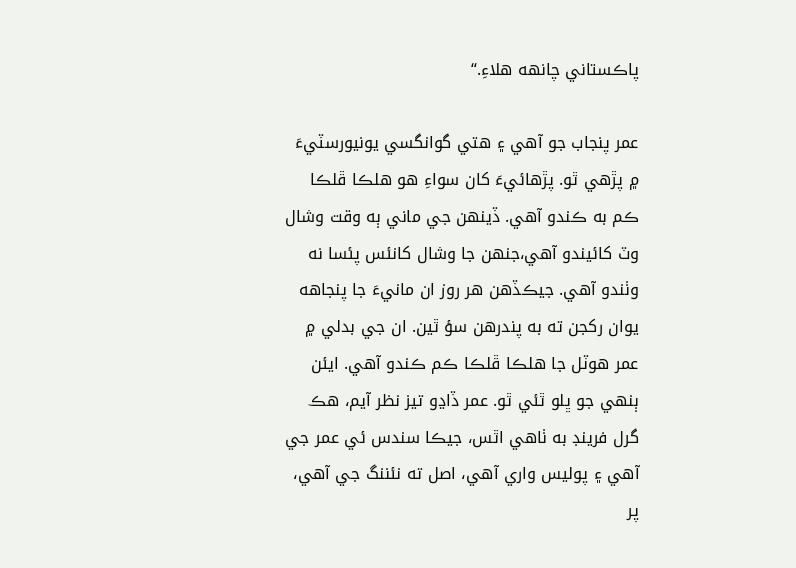پاڪستاني چانھه هلاءِ.“

عمر پنجاب جو آهي ۽ هتي گوانگسي يونيورسٽيءَ ۾ پڙهي ٿو. پڙهائيءَ کان سواءِ هو هلڪا ڦلڪا ڪم به ڪندو آهي. ڏينھن جي ماني ٻه وقت وشال وٽ کائيندو آهي،جنھن جا وشال کانئس پئسا نه وٺندو آهي. جيڪڏهن هر روز ان مانيءَ جا پنجاهه يوان رکجن ته به پندرهن سؤ ٿين. ان جي بدلي ۾ عمر هوٽل جا هلڪا ڦلڪا ڪم ڪندو آهي. ايئن ٻنھي جو ڀلو ٿئي ٿو. عمر ڏاڍو تيز نظر آيم، هڪ گرل فرينڊ به ٺاهي اٿس، جيڪا سندس ئي عمر جي آهي ۽ پوليس واري آهي، اصل ته نئننگ جي آهي، پر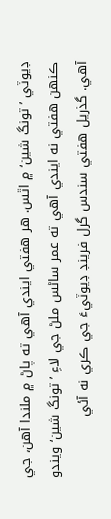ڊيوٽي ’تونگ شين‘ ۾ اٿس. هر هفتي ايندي آهي ته پاڻ ۾ ملندا آهن، جي ڪنھن هفتي نه ايندي آهي ته عمر ساڻس ملڻ جي لاءِ ’تونگ شين‘ ويندو آهي. گذريل هفتي سندس گرل فرينڊ ڊيوٽيءَ جي ڪري نه آئي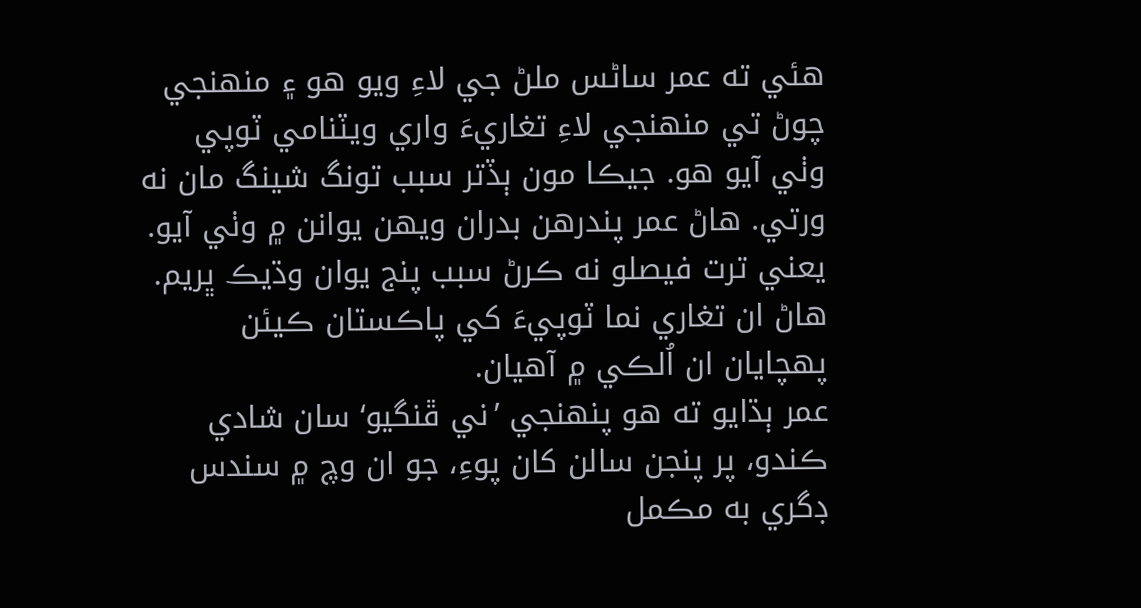هئي ته عمر ساڻس ملڻ جي لاءِ ويو هو ۽ منھنجي چوڻ تي منھنجي لاءِ تغاريءَ واري ويٽنامي ٽوپي وٺي آيو هو. جيڪا مون ٻڏتر سبب تونگ شينگ مان نه ورتي. هاڻ عمر پندرهن بدران ويھن يوانن ۾ وٺي آيو. يعني ترت فيصلو نه ڪرڻ سبب پنج يوان وڌيڪ ڀريم. هاڻ ان تغاري نما ٽوپيءَ کي پاڪستان ڪيئن پھچايان ان اُلڪي ۾ آهيان.
عمر ٻڌايو ته هو پنھنجي ’ني ڦنگيو‘ سان شادي ڪندو، پر پنجن سالن کان پوءِ، جو ان وچ ۾ سندس ڊگري به مڪمل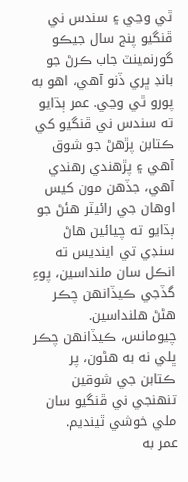ٿي وڃي ۽ سندس ني ڦنگيو پنج سال جيڪو گورنمينٽ جاب ڪرڻ جو بانڊ ڀري ڏنو آهي، اهو به پورو ٿي وڃي. عمر ٻڌايو ته سندس ني ڦنگيو کي ڪتابن پڙهڻ جو شوق آهي ۽ پڙهندي رهندي آهي، جڏهن مون کيس اوهان جي رائيٽر هئڻ جو ٻڌايو ته چيائين هاڻ سنڊي تي اينديس ته انڪل سان ملنداسين، پوءِ گڏجي ڪيڏانھن چڪر هڻڻ هلنداسين. چيومانس، ڪيڏانھن چڪر ڀلي نه به هڻون، پر ڪتابن جي شوقين تنھنجي ني ڦنگيو سان ملي خوشي ٿينديم.
عمر به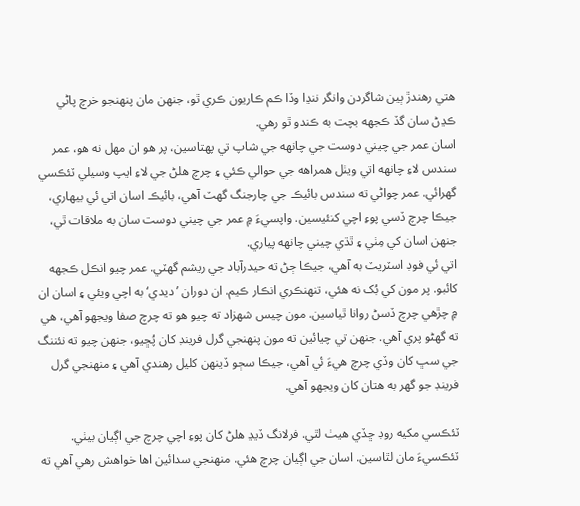هتي رهندڙ ٻين شاگردن وانگر ننڍا وڏا ڪم ڪاريون ڪري ٿو، جنھن مان پنھنجو خرچ پاڻي ڪڍڻ سان گڏ ڪجهه بچت به ڪندو ٿو رهي.
اسان عمر جي چيني دوست جي چانھه جي شاپ تي پھتاسين، پر هو ان مھل نه هو، عمر سندس لاءِ چانھه اتي ويٺل همراهه جي حوالي ڪئي ۽ چرچ هلڻ جي لاءِ ايپ وسيلي ٽئڪسي گهرائي. عمر چواڻي ته سندس بائيڪ جي چارجنگ گهٽ آهي، بائيڪ اسان اتي ئي بيھاري، جيڪا چرچ ڏسي پوءِ اچي کنئيسين. واپسيءَ ۾ عمر جي چيني دوست سان به ملاقات ٿي، جنھن اسان کي مِٺي ۽ ٿڌي چيني چانھه پياري.
اتي ئي فوڊ اسٽريٽ به آهي، جيڪا ڄڻ ته حيدرآباد جي ريشم گهٽي. عمر چيو انڪل ڪجهه کائبو. پر مون کي بُک نه هئي، تنھنڪري انڪار ڪيم. ان دوران ’ديدي‘ به اچي ويئي ۽ اسان ان ۾ چڙهي چرچ ڏسڻ روانا ٿياسين. مون چيس شھزاد ته چيو هو ته چرچ صفا ويجهو آهي، هي ته گهڻو پري آهي. جنھن تي چيائين ته مون پنھنجي گرل فرينڊ کان پُڇيو، جنھن چيو ته نئننگ جي سڀ کان وڏي چرچ هيءَ ئي آهي، جيڪا سڄو ڏينھن کليل رهندي آهي ۽ منھنجي گرل فرينڊ جو گهر به هتان کان ويجهو آهي.

ٽئڪسي مکيه روڊ ڇڏي هيٺ لٿي. فرلانگ ڏيڍ هلڻ کان پوءِ اچي چرچ جي اڳيان بيٺي. ٽئڪسيءَ مان لٿاسين. اسان جي اڳيان چرچ هئي. منھنجي سدائين اها خواهش رهي آھي ته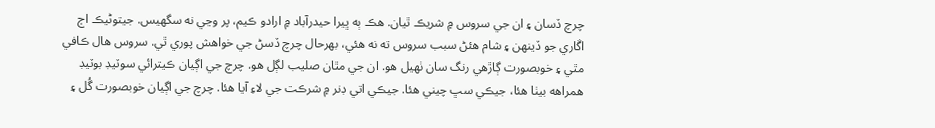چرچ ڏسان ۽ ان جي سروس ۾ شريڪ ٿيان. هڪ ٻه ڀيرا حيدرآباد ۾ ارادو ڪيم، پر وڃي نه سگھيس. جيتوڻيڪ اڄ اڱاري جو ڏينھن ۽ شام هئڻ سبب سروس ته نه هئي، بھرحال چرچ ڏسڻ جي خواهش پوري ٿي. سروس هال ڪافي مٿي ۽ خوبصورت ڳاڙهي رنگ سان ٺھيل هو. ان جي مٿان صليب لڳل هو. چرچ جي اڳيان ڪيترائي سوٽيڊ بوٽيڊ همراهه بيٺا هئا، جيڪي سڀ چيني هئا. جيڪي اتي ڊنر ۾ شرڪت جي لاءِ آيا هئا. چرچ جي اڳيان خوبصورت گُل ۽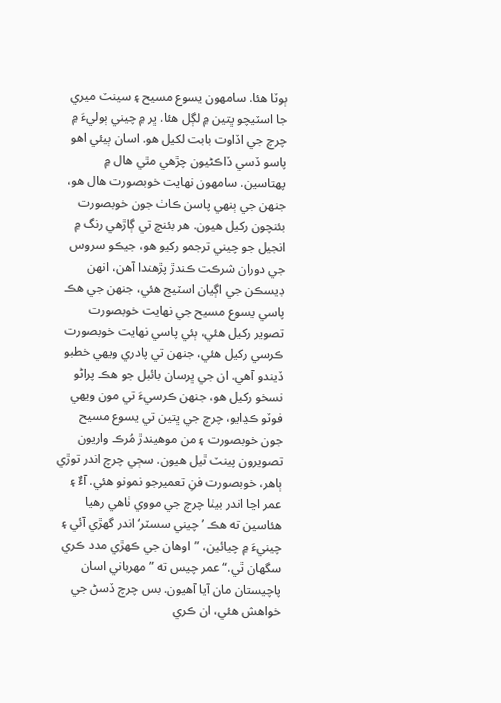ٻوٽا هئا. سامھون يسوع مسيح ۽ سينٽ ميري جا اسٽيچو ڀتين ۾ لڳل هئا. ڀر ۾ چيني ٻوليءَ ۾ چرچ جي اڏاوت بابت لکيل هو. اسان ٻيئي اهو پاسو ڏسي ڏاڪڻيون چڙهي مٿي هال ۾ پھتاسين. سامھون نھايت خوبصورت هال هو، جنھن جي ٻنھي پاسن ڪاٺ جون خوبصورت بئنچون رکيل هيون. هر بئنچ تي ڳاڙهي رنگ ۾ انجيل جو چيني ترجمو رکيو هو، جيڪو سروس جي دوران شرڪت ڪندڙ پڙهندا آهن، انھن ڊيسڪن جي اڳيان اسٽيج هئي، جنھن جي هڪ پاسي يسوع مسيح جي نھايت خوبصورت تصوير رکيل هئي، ٻئي پاسي نھايت خوبصورت ڪرسي رکيل هئي، جنھن تي پادري ويھي خطبو ڏيندو آهي. ان جي ڀرسان بائبل جو هڪ پراڻو نسخو رکيل هو، جنھن ڪرسيءَ تي مون ويھي فوٽو ڪڍايو، چرچ جي ڀتين تي يسوع مسيح جون خوبصورت ۽ من موهيندڙ مُرڪ واريون تصويرون پينٽ ٿيل هيون. سڄي چرچ اندر توڙي ٻاهر، خوبصورت فنِ تعميرجو نمونو هئي. آءٌ ۽ عمر اڃا اندر بيٺا چرچ جي مووي ٺاهي رهيا هئاسين ته هڪ ’چيني سسٽر‘ اندر گهڙي آئي ۽ چينيءَ ۾ چيائين، ”اوهان جي ڪھڙي مدد ڪري سگهان ٿي.“ عمر چيس ته ”مھرباني اسان پاچيستان مان آيا آهيون. بس چرچ ڏسڻ جي خواهش هئي، ان ڪري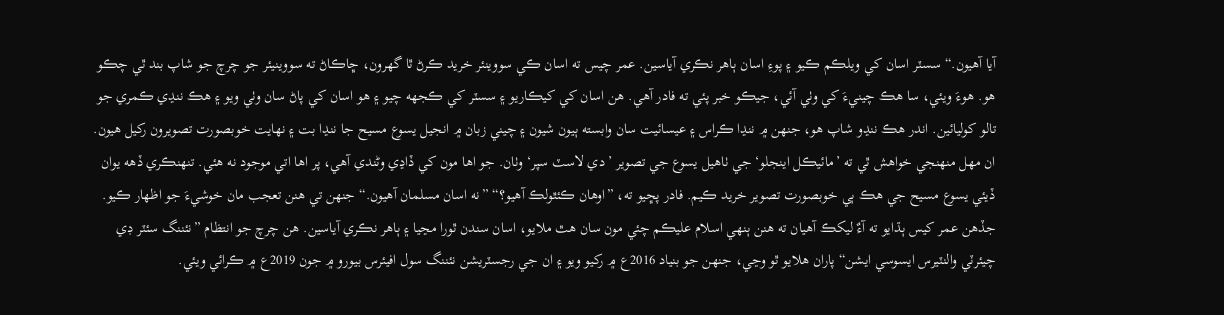آيا آهيون.“ سسٽر اسان کي ويلڪم ڪيو ۽ پوءِ اسان ٻاهر نڪري آياسين. عمر چيس ته اسان ڪي سووينئر خريد ڪرڻ ٿا گهرون، ڇاڪاڻ ته سووينيئر جو چرچ جو شاپ بند ٿي چڪو هو. هوءَ ويئي، سا هڪ چينيءَ کي وٺي آئي، جيڪو خبر پئي ته فادر آهي. هن اسان کي کيڪاريو ۽ سسٽر کي ڪجهه چيو ۽ هو اسان کي پاڻ سان وٺي ويو ۽ هڪ ننڍي ڪمري جو تالو کوليائين. اندر هڪ ننڍو شاپ هو، جنھن ۾ ننڍا ڪراس ۽ عيسائيت سان وابسته ٻيون شيون ۽ چيني زبان ۾ انجيل يسوع مسيح جا ننڍا بت ۽ نھايت خوبصورت تصويرون رکيل هيون. ان مھل منھنجي خواهش ٿي ته ’مائيڪل اينجلو‘ جي ٺاهيل يسوع جي تصوير ’دي لاسٽ سپر‘ وٺان. جو اها مون کي ڏاڍي وڻندي آهي، پر اها اتي موجود نه هئي. تنھنڪري ڏهه يوان ڏيئي يسوع مسيح جي هڪ ٻي خوبصورت تصوير خريد ڪيم. فادر پڇيو ته، ”اوهان ڪئٿولڪ آهيو؟“ ”نه اسان مسلمان آهيون.“ جنھن تي هنن تعجب مان خوشيءَ جو اظھار ڪيو. جڏهن عمر کيس ٻڌايو ته آءٌ ليکڪ آهيان ته هنن ٻنهي اسلام عليڪم چئي مون سان هٿ ملايو، اسان سندن ٿورا مڃيا ۽ ٻاهر نڪري آياسين. هن چرچ جو انتظام ”نئننگ سئٽر ڊي چيئرٽي والنٽيرس ايسوسي ايشن“ پاران هلايو ٿو وڃي، جنھن جو بنياد 2016ع ۾ رکيو ويو ۽ ان جي رجسٽريشن نئننگ سول افيئرس بيورو ۾ جون 2019ع ۾ ڪرائي ويئي.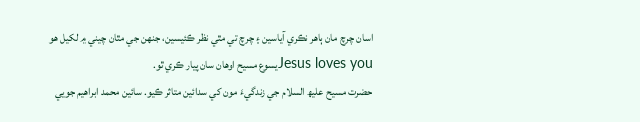اسان چرچ مان ٻاهر نڪري آياسين ۽ چرچ تي مٿي نظر ڪئيسين، جنھن جي مٿان چيني ۾ لکيل هو Jesus loves youيسوع مسيح اوهان سان پيار ڪري ٿو.
حضرت مسيح عليھ السلام جي زندگيءَ مون کي سدائين متاثر ڪيو. سائين محمد ابراهيم جويي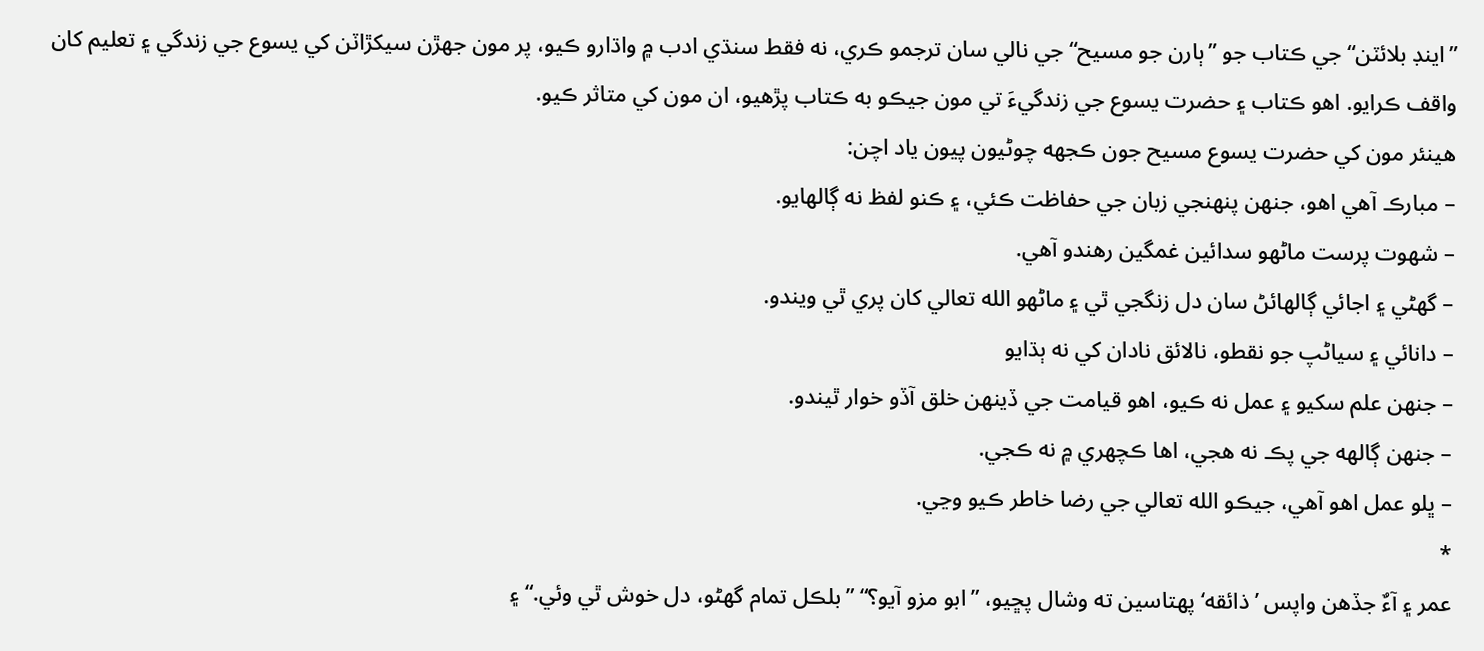”اينڊ بلائٽن“ جي ڪتاب جو ”ٻارن جو مسيح“ جي نالي سان ترجمو ڪري، نه فقط سنڌي ادب ۾ واڌارو ڪيو، پر مون جھڙن سيکڙاٽن کي يسوع جي زندگي ۽ تعليم کان واقف ڪرايو. اهو ڪتاب ۽ حضرت يسوع جي زندگيءَ تي مون جيڪو به ڪتاب پڙهيو، ان مون کي متاثر ڪيو.
هينئر مون کي حضرت يسوع مسيح جون ڪجهه چوڻيون پيون ياد اچن:
– مبارڪ آهي اهو، جنھن پنھنجي زبان جي حفاظت ڪئي، ۽ ڪنو لفظ نه ڳالهايو.
– شھوت پرست ماڻهو سدائين غمگين رهندو آهي.
– گهڻي ۽ اجائي ڳالهائڻ سان دل زنگجي ٿي ۽ ماڻهو الله تعالي کان پري ٿي ويندو.
– دانائي ۽ سياڻپ جو نقطو، نالائق نادان کي نه ٻڌايو
– جنھن علم سکيو ۽ عمل نه ڪيو، اهو قيامت جي ڏينھن خلق آڏو خوار ٿيندو.
– جنھن ڳالهه جي پڪ نه هجي، اها ڪچھري ۾ نه ڪجي.
– ڀلو عمل اهو آهي، جيڪو الله تعالي جي رضا خاطر ڪيو وڃي.
*
عمر ۽ آءٌ جڏهن واپس ’ذائقه‘ پھتاسين ته وشال پڇيو، ”ابو مزو آيو؟“ ”بلڪل تمام گهڻو، دل خوش ٿي وئي.“ ۽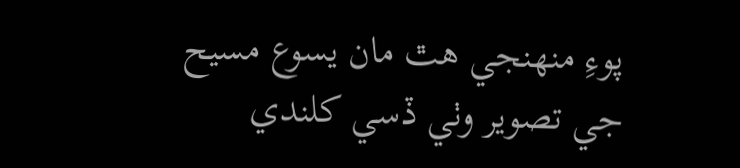پوءِ منھنجي هٿ مان يسوع مسيح جي تصوير وٺي ڏسي کلندي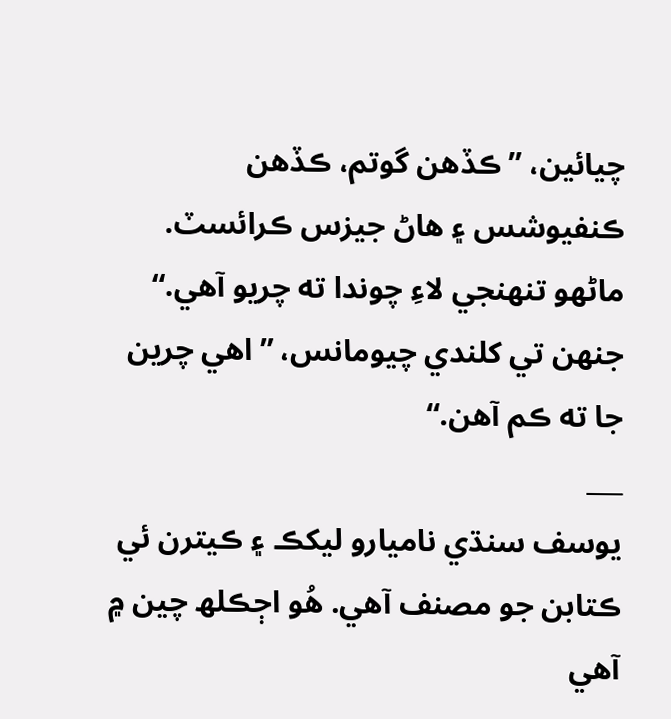چيائين، ”ڪڏهن گوتم، ڪڏهن ڪنفيوشس ۽ هاڻ جيزس ڪرائسٽ. ماڻهو تنھنجي لاءِ چوندا ته چريو آهي.“ جنھن تي کلندي چيومانس، ”اهي چرين جا ته ڪم آهن.“
___
يوسف سنڌي ناميارو ليکڪ ۽ ڪيترن ئي ڪتابن جو مصنف آھي. ھُو اڄڪلھ چين ۾ آھي